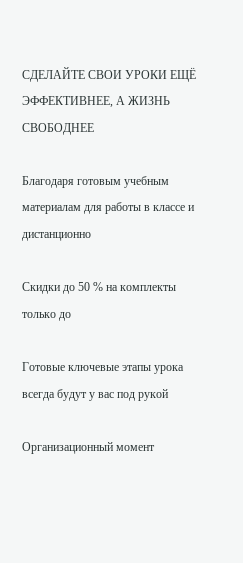СДЕЛАЙТЕ СВОИ УРОКИ ЕЩЁ ЭФФЕКТИВНЕЕ, А ЖИЗНЬ СВОБОДНЕЕ

Благодаря готовым учебным материалам для работы в классе и дистанционно

Скидки до 50 % на комплекты
только до

Готовые ключевые этапы урока всегда будут у вас под рукой

Организационный момент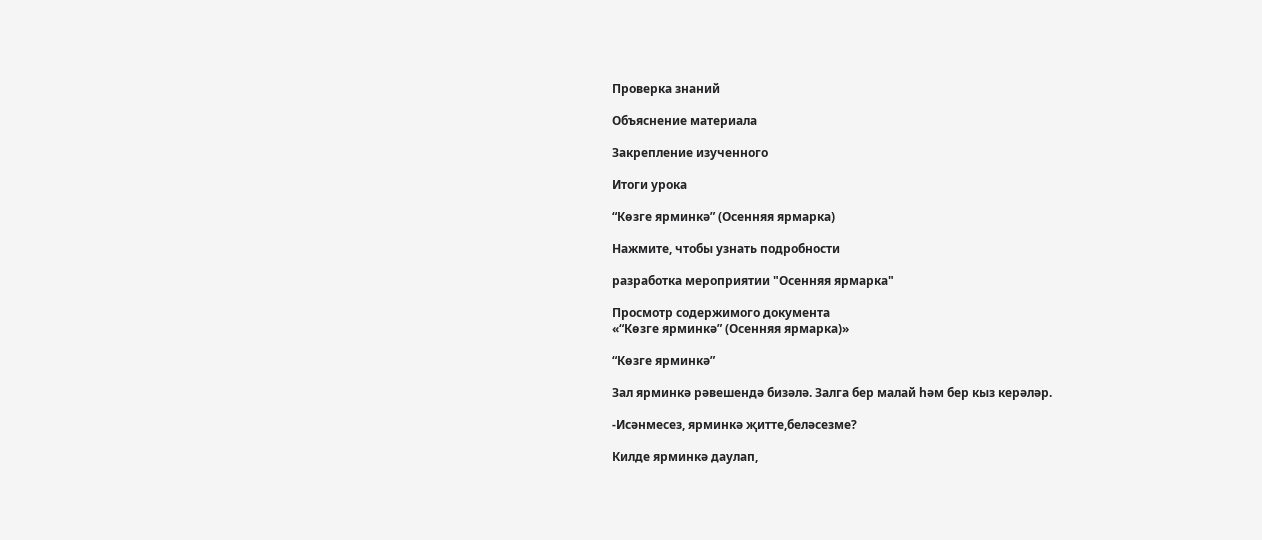Проверка знаний

Объяснение материала

Закрепление изученного

Итоги урока

“Көзге ярминкә” (Осенняя ярмарка)

Нажмите, чтобы узнать подробности

разработка мероприятии "Осенняя ярмарка"

Просмотр содержимого документа
«“Көзге ярминкә” (Осенняя ярмарка)»

“Көзге ярминкә”

Зал ярминкә рәвешендә бизәлә. Залга бер малай һәм бер кыз керәләр.

-Исәнмесез, ярминкә җитте,беләсезме?

Килде ярминкә даулап,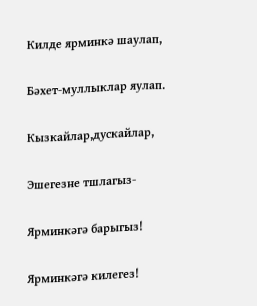Килде ярминкә шаулап,

Бәхет-муллыклар яулап.

Кызкайлар,дускайлар,

Эшегезне тшлагыз-

Ярминкәгә барыгыз!

Ярминкәгә килегез!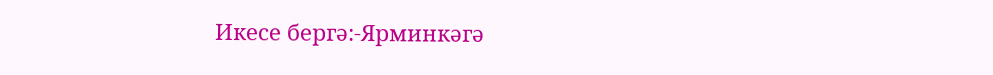Икесе бергә:-Ярминкәгә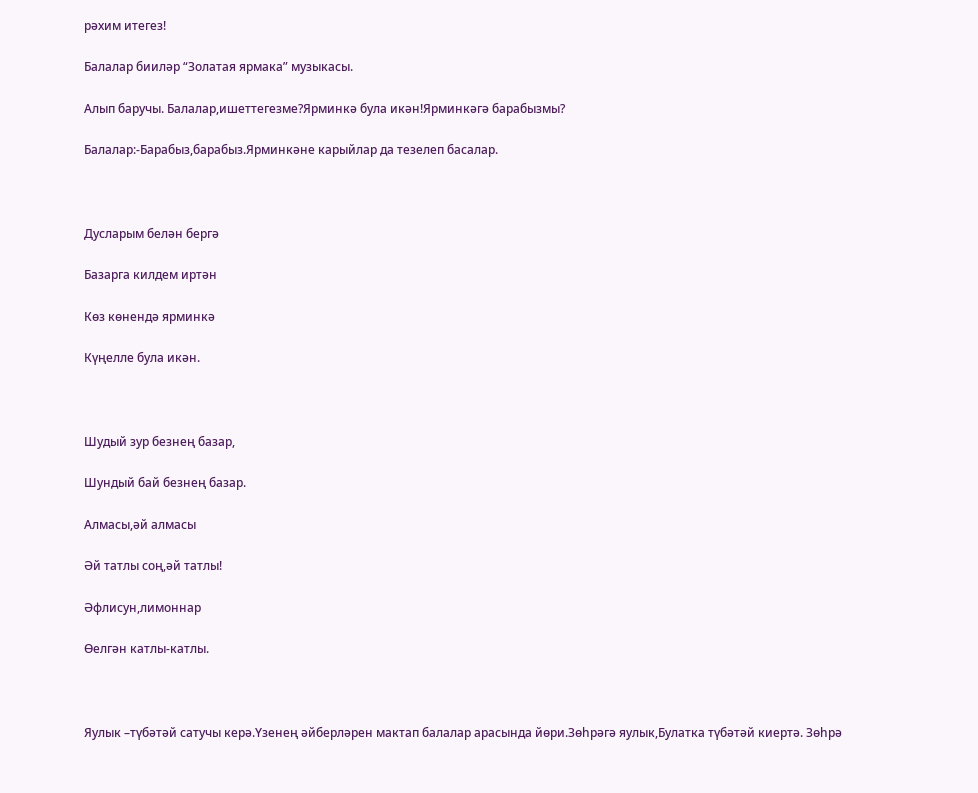рәхим итегез!

Балалар бииләр “Золатая ярмака” музыкасы.

Алып баручы. Балалар,ишеттегезме?Ярминкә була икән!Ярминкәгә барабызмы?

Балалар:-Барабыз,барабыз.Ярминкәне карыйлар да тезелеп басалар.



Дусларым белән бергә

Базарга килдем иртән

Көз көнендә ярминкә

Күңелле була икән.



Шудый зур безнең базар,

Шундый бай безнең базар.

Алмасы,әй алмасы

Әй татлы соң,әй татлы!

Әфлисун,лимоннар

Өелгән катлы-катлы.



Яулык –түбәтәй сатучы керә.Үзенең әйберләрен мактап балалар арасында йөри.Зөһрәгә яулык,Булатка түбәтәй киертә. Зөһрә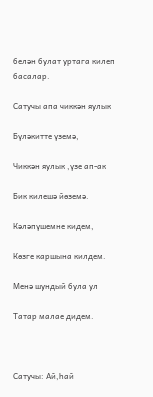белән булат уртага килеп басалар.

Сатучы апа чиккән яулык

Бүләкитте үземә,

Чиккән яулык ,үзе ап-ак

Бик килешә йөземә.

Кәләпүшемне кидем,

Көзге каршына килдем.

Менә шундый була ул

Татар малае дидем.



Сатучы: Ай,һай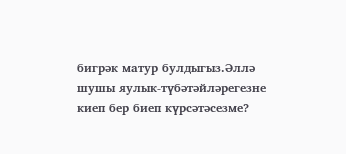бигрәк матур булдыгыз.Әллә шушы яулык-түбәтәйләрегезне киеп бер биеп күрсәтәсезме?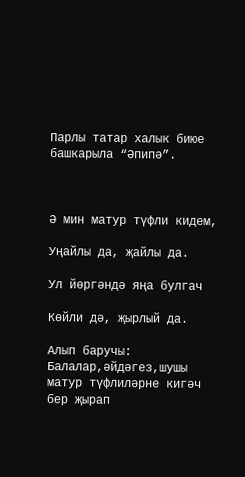Парлы татар халык биюе башкарыла “Әпипә”.



Ә мин матур түфли кидем,

Уңайлы да, җайлы да.

Ул йөргәндә яңа булгач

Көйли дә, җырлый да.

Алып баручы: Балалар,әйдәгез,шушы матур түфлиләрне кигәч бер җырап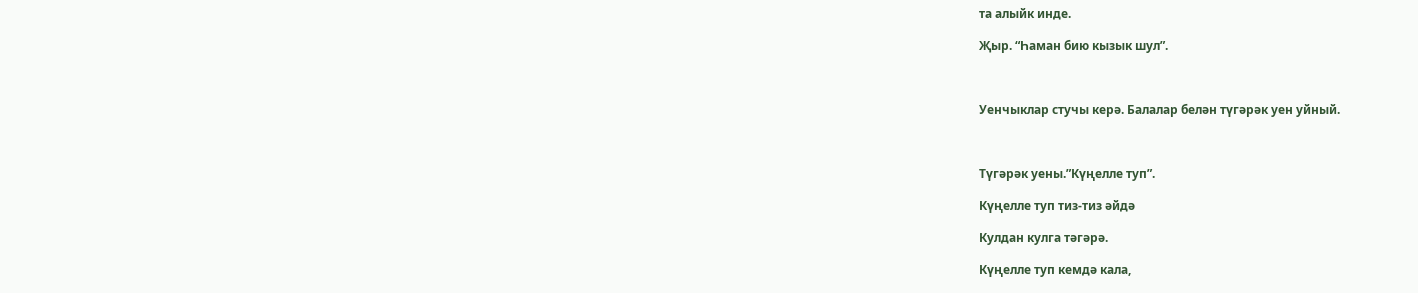та алыйк инде.

Җыр. “Һаман бию кызык шул”.



Уенчыклар стучы керә. Балалар белән түгәрәк уен уйный.



Түгәрәк уены.”Күңелле туп”.

Күңелле туп тиз-тиз әйдә

Кулдан кулга тәгәрә.

Күңелле туп кемдә кала,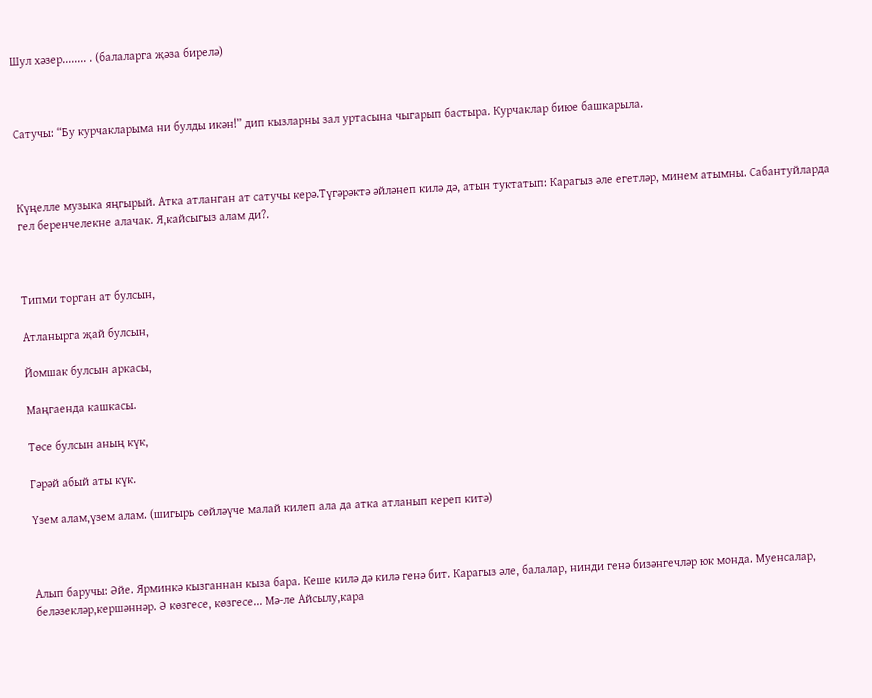Шул хәзер........ . (балаларга җәза бирелә)



Сатучы: “Бу курчакларыма ни булды икән!” дип кызларны зал уртасына чыгарып бастыра. Курчаклар биюе башкарыла.



Күңелле музыка яңгырый. Атка атланган ат сатучы керә.Түгәрәктә әйләнеп килә дә, атын туктатып: Карагыз әле егетләр, минем атымны. Сабантуйларда гел беренчелекне алачак. Я,кайсыгыз алам ди?.



Типми торган ат булсын,

Атланырга җай булсын,

Йомшак булсын аркасы,

Маңгаенда кашкасы.

Төсе булсын аның күк,

Гәрәй абый аты күк.

Үзем алам,үзем алам. (шигырь сөйләүче малай килеп ала да атка атланып кереп китә)



Алып баручы: Әйе. Ярминкә кызганнан кыза бара. Кеше килә дә килә генә бит. Карагыз әле, балалар, нинди генә бизәнгечләр юк монда. Муенсалар, беләзекләр,кершәннәр. Ә көзгесе, көзгесе... Мә-ле Айсылу,кара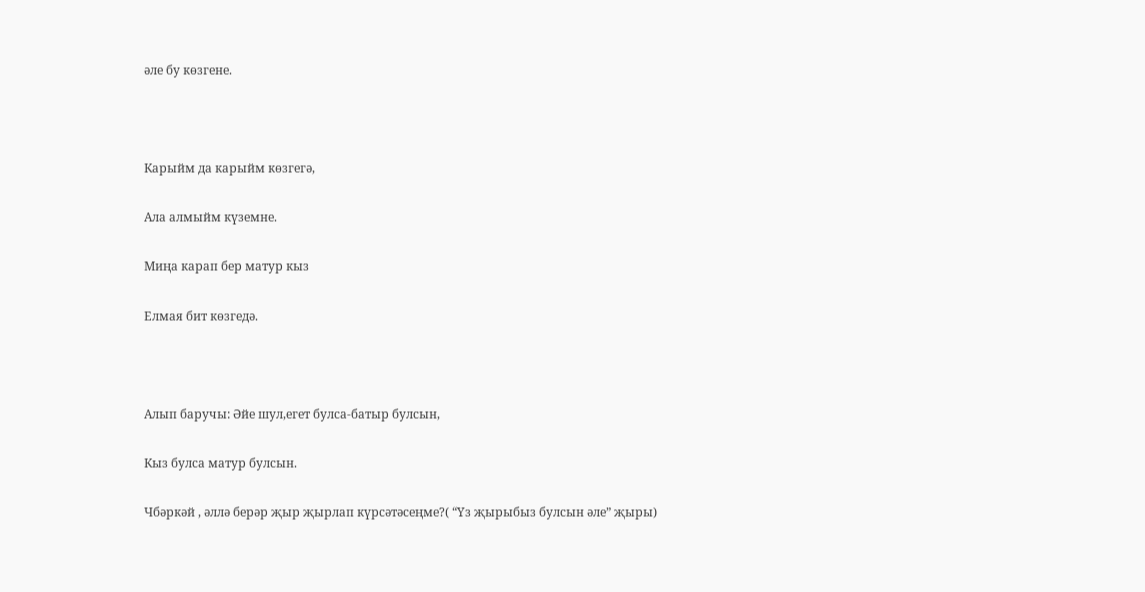әле бу көзгене.



Карыйм да карыйм көзгегә,

Ала алмыйм күземне.

Миңа карап бер матур кыз

Елмая бит көзгедә.



Алып баручы: Әйе шул,егет булса-батыр булсын,

Кыз булса матур булсын.

Чбәркәй , әллә берәр җыр җырлап күрсәтәсеңме?( “Үз җырыбыз булсын әле” җыры)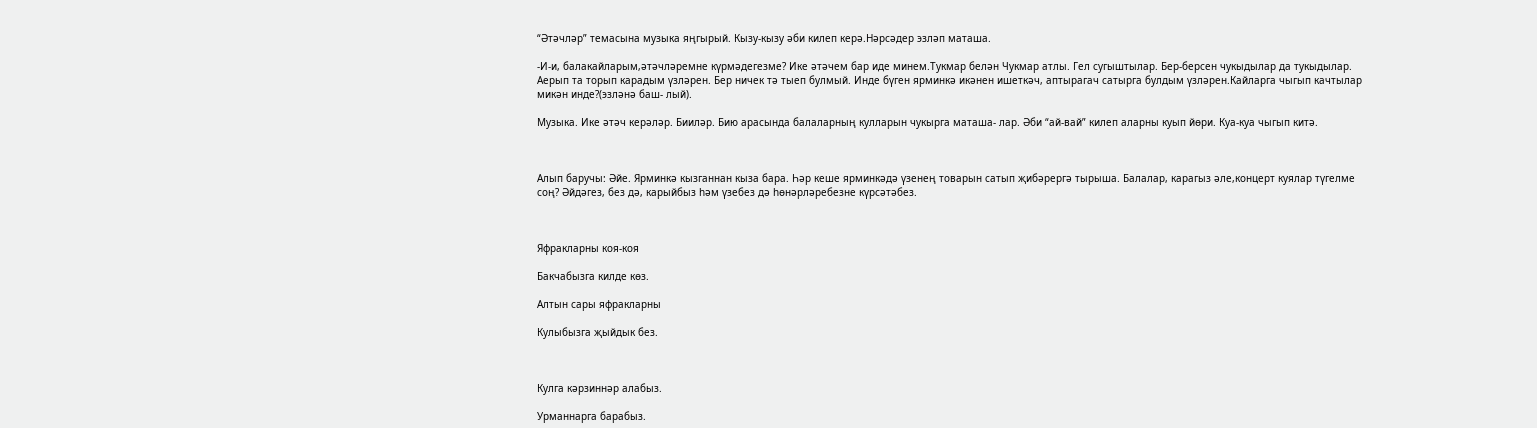“Әтәчләр” темасына музыка яңгырый. Кызу-кызу әби килеп керә.Нәрсәдер эзләп маташа.

-И-и, балакайларым,әтәчләремне күрмәдегезме? Ике әтәчем бар иде минем.Тукмар белән Чукмар атлы. Гел сугыштылар. Бер-берсен чукыдылар да тукыдылар. Аерып та торып карадым үзләрен. Бер ничек тә тыеп булмый. Инде бүген ярминкә икәнен ишеткәч, аптырагач сатырга булдым үзләрен.Кайларга чыгып качтылар микән инде?(эзләнә баш- лый).

Музыка. Ике әтәч керәләр. Бииләр. Бию арасында балаларның кулларын чукырга маташа- лар. Әби “ай-вай” килеп аларны куып йөри. Куа-куа чыгып китә.



Алып баручы: Әйе. Ярминкә кызганнан кыза бара. Һәр кеше ярминкәдә үзенең товарын сатып җибәрергә тырыша. Балалар, карагыз әле,концерт куялар түгелме соң? Әйдәгез, без дә, карыйбыз һәм үзебез дә һөнәрләребезне күрсәтәбез.



Яфракларны коя-коя

Бакчабызга килде көз.

Алтын сары яфракларны

Кулыбызга җыйдык без.



Кулга кәрзиннәр алабыз.

Урманнарга барабыз.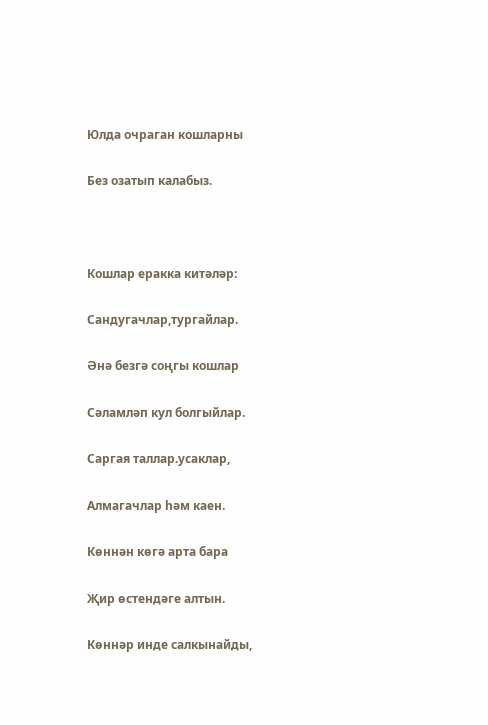Юлда очраган кошларны

Без озатып калабыз.



Кошлар еракка китәләр:

Сандугачлар,тургайлар.

Әнә безгә соңгы кошлар

Сәламләп кул болгыйлар.

Саргая таллар.усаклар,

Алмагачлар һәм каен.

Көннән көгә арта бара

Җир өстендәге алтын.

Көннәр инде салкынайды,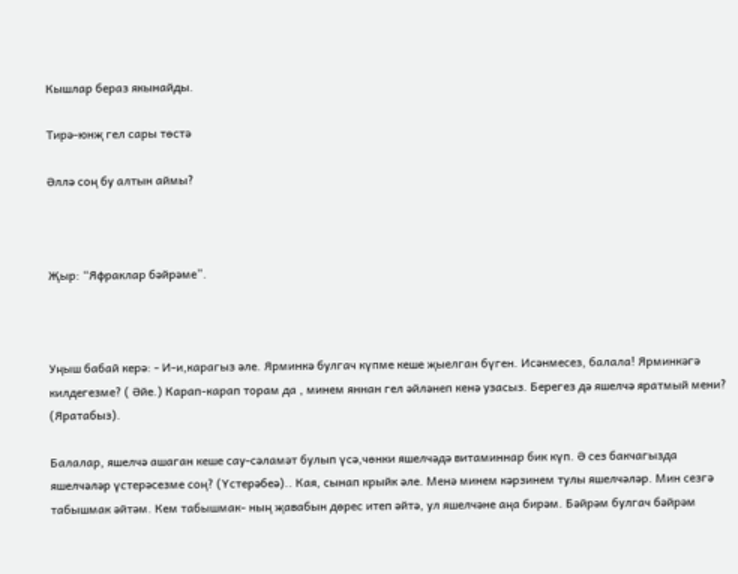Кышлар бераз якынайды.

Тирә-юнҗ гел сары төстә

Әллә соң бу алтын аймы?



Җыр: “Яфраклар бәйрәме”.



Уңыш бабай керә: - И-и,карагыз әле. Ярминкә булгач күпме кеше җыелган бүген. Исәнмесез, балала! Ярминкәгә килдегезме? ( Әйе.) Карап-карап торам да , минем яннан гел әйләнеп кенә узасыз. Берегез дә яшелчә яратмый мени? (Яратабыз).

Балалар, яшелчә ашаган кеше сау-сәламәт булып үсә,чөнки яшелчәдә витаминнар бик күп. Ә сез бакчагызда яшелчәләр үстерәсезме соң? (Үстерәбеә).. Кая, сынап крыйк әле. Менә минем кәрзинем тулы яшелчәләр. Мин сезгә табышмак әйтәм. Кем табышмак- ның җавабын дөрес итеп әйтә, ул яшелчәне аңа бирәм. Бәйрәм булгач бәйрәм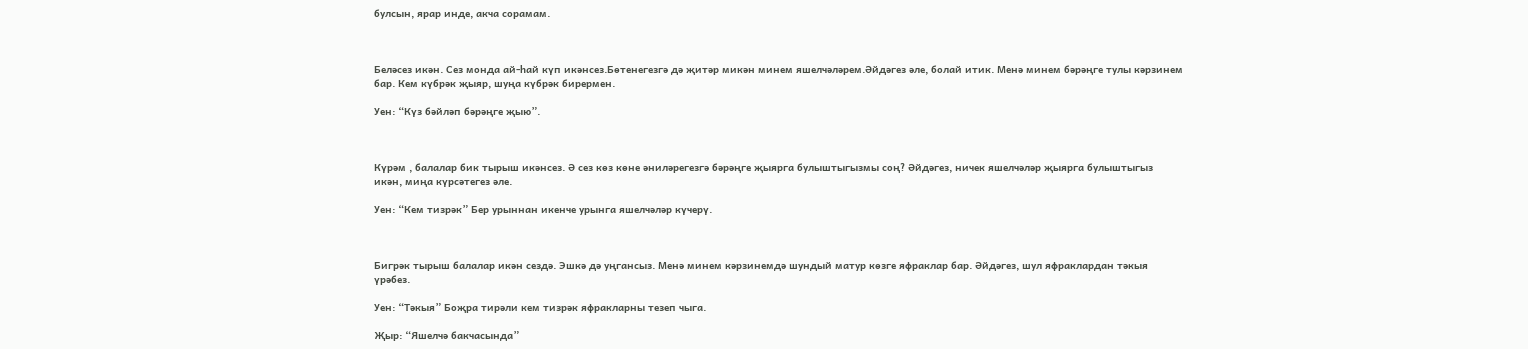булсын, ярар инде, акча сорамам.



Беләсез икән. Сез монда ай-һай күп икәнсез.Бөтенегезгә дә җитәр микән минем яшелчәләрем.Әйдәгез әле, болай итик. Менә минем бәрәңге тулы кәрзинем бар. Кем күбрәк җыяр, шуңа күбрәк бирермен.

Уен: “Күз бәйләп бәрәңге җыю”.



Күрәм , балалар бик тырыш икәнсез. Ә сез көз көне әниләрегезгә бәрәңге җыярга булыштыгызмы соң? Әйдәгез, ничек яшелчәләр җыярга булыштыгыз икән, миңа күрсәтегез әле.

Уен: “Кем тизрәк” Бер урыннан икенче урынга яшелчәләр күчерү.



Бигрәк тырыш балалар икән сездә. Эшкә дә уңгансыз. Менә минем кәрзинемдә шундый матур көзге яфраклар бар. Әйдәгез, шул яфраклардан тәкыя үрәбез.

Уен: “Тәкыя” Боҗра тирәли кем тизрәк яфракларны тезеп чыга.

Җыр: “Яшелчә бакчасында”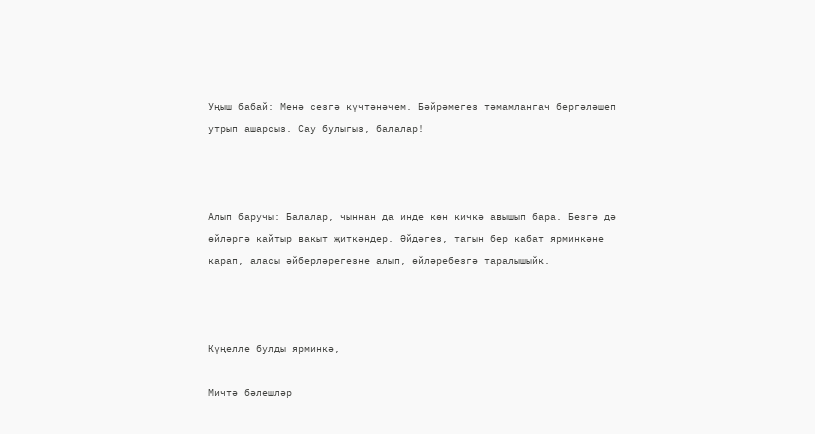Уңыш бабай: Менә сезгә күчтәнәчем. Бәйрәмегез тәмамлангач бергәләшеп утрып ашарсыз. Сау булыгыз, балалар!



Алып баручы: Балалар, чыннан да инде көн кичкә авышып бара. Безгә дә өйләргә кайтыр вакыт җиткәндер. Әйдәгез, тагын бер кабат ярминкәне карап, аласы әйберләрегезне алып, өйләребезгә таралышыйк.



Күңелле булды ярминкә,

Мичтә бәлешләр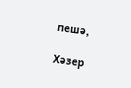пешә,

Хәзер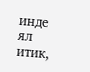инде ял итик,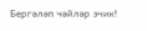Бергәләп чәйләр эчик!